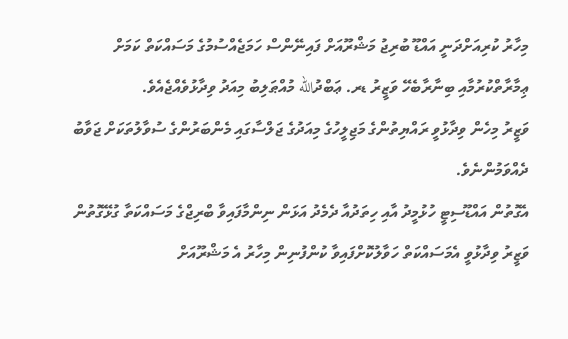މިހާރު ކުރިއަށްދަނީ އައްޑޫ ބުރިޖު މަޝްރޫއަށް ފައިނޭންސް ހަމަޖެއްސުމުގެ މަސައްކަތް ކަމަށް ޢިމާރާތްކުރުމާއި ބިނާރާބެހޭ ވަޒީރު ޑރ. ޢަބްދުالله މުއްޠަލިބު މިއަދު ވިދާޅުވެއްޖެއެވެ.
ވަޒީރު މިހެން ވިދާޅުވީ ރައްޔިތުންގެ މަޖިލީހުގެ މިއަދުގެ ޖަލްސާގައި މެންބަރުންގެ ސުވާލުތަކަށް ޖަވާބު ދެއްވަމުންނެވެ.
އެގޮތުން އައްޑޫސިޓީ ހުޅުމީދު އާއި ހިތަދުއާ ދެމެދު އަޅަން ނިންމާފައިވާ ބްރިޖްގެ މަސައްކަތާ ގުޅޭގޮތުން ވަޒީރު ވިދާޅުވީ އެމަސައްކަތް ހަވާލުކޮށްފައިވާ ކުންފުނިން މިހާރު އެ މަޝްރޫއަށް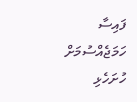ފައިސާ ހަމަޖެއްސުމަށް ހުށަހެޅި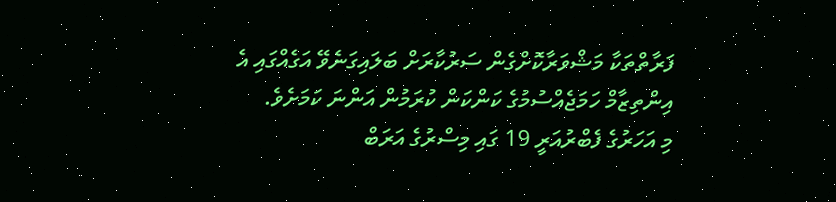ފަރާތްތަކާ މަޝްވަރާކޮށްގެން ސަރުކާރަށް ބަލައިގަނެވޭ އަގެއްގައި އެ އިންތިޒާމް ހަމަޖެއްސުމުގެ ކަންކަން ކުރަމުން އަންނަ ކަމަށެވެ.
މި އަހަރުގެ ފެބްރުއަރީ 19 ގައި މިސްރުގެ އަރަބް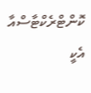ކޮންޓްރެކްޓާސްއާ އެކީ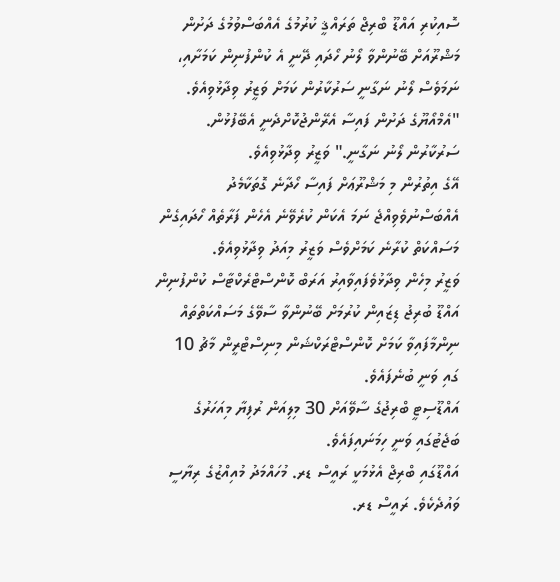ސޮއިކުރި އައްޑޫ ބްރިޖް ތަރައްޤީ ކުރުމުގެ އެއްބަސްވުމުގެ ދަށުން މަޝްރޫއަށް ބޭނުންވާ ލޯނު ހޯދައި ދޭނީ އެ ކުންފުނިން ކަމަށާއި، ނަމަވެސް ލޯނު ނަގާނީ ސަރުކާރުން ކަމަށް ވަޒީރު ވިދާޅުވިއެވެ.
"އެމްއޯޔޫގެ ދަށުން ފައިސާ އެރޭންޖުކޮށްދެނީ އެބޭފުޅުން. ސަރުކާރުން ލޯނު ނަގާނީ." ވަޒީރު ވިދާޅުވިއެވެ.
އޭގެ އިތުރުން މި މަޝްރޫޢަށް ފައިސާ ހޯދާނެ ގޮތަކާމެދު އެއްބަސްނުވެވިއްޖެ ނަމަ އެކަން ކުރެވޭނެ އެހެން ފަރާތެއް ހޯދައިގެން މަސައްކަތް ކުރާނެ ކަމަށްވެސް ވަޒީރު މިއަދު ވިދާޅުވިއެވެ.
ވަޒީރު މިހެން ވިދާޅުވެފައިވާއިރު އަރަބް ކޮންސްޓްރެކްޓާސް ކުންފުނިން އައްޑޫ ބުރިޖު ޑިޒައިން ކުރުމަށް ބޭނުންވާ ސާވޭގެ މަސައްކަތްތައް ނިންމާފައިވާ ކަމަށް ކޮންސްޓްރަކްޝަން މިނިސްޓްރީން މާޗު 10 ގައި ވަނީ ބުނެފައެވެ.
އައްޑޫސިޓީ ބްރިޖުގެ ސާވޭއަށް 30 މިލިއަން ރުފިޔާ މިއަހަރުގެ ބަޖެޓުގައި ވަނީ ހިމަނައިފައެވެ.
އައްޑޫގައި ބްރިޖް އެޅުމަކީ ރައީސް ޑރ. މުހައްމަދު މުއިއްޒުގެ ރިޔާސީ ވައުދެކެވެ. ރައީސް ޑރ.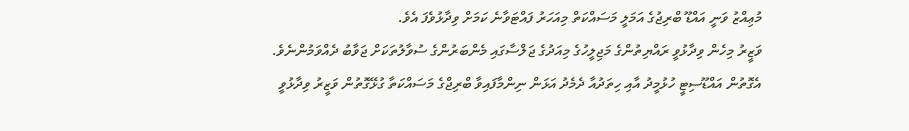މުޢިއްޒު ވަނީ އައްޑޫ ބްރިޖުގެ އަމަލީ މަސައްކަތް މިއަހަރު ފައްޓަވާނެ ކަމަށް ވިދާޅުވެފަ އެވެ.
ވަޒީރު މިހެން ވިދާޅުވީ ރައްޔިތުންގެ މަޖިލީހުގެ މިއަދުގެ ޖަލްސާގައި މެންބަރުންގެ ސުވާލުތަކަށް ޖަވާބު ދެއްވަމުންނެވެ.
އެގޮތުން އައްޑޫސިޓީ ހުޅުމީދު އާއި ހިތަދުއާ ދެމެދު އަޅަން ނިންމާފައިވާ ބްރިޖްގެ މަސައްކަތާ ގުޅޭގޮތުން ވަޒީރު ވިދާޅުވީ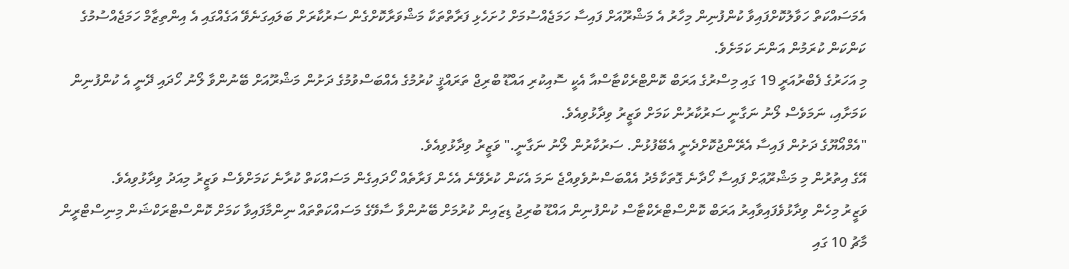އެމަސައްކަތް ހަވާލުކޮށްފައިވާ ކުންފުނިން މިހާރު އެ މަޝްރޫއަށް ފައިސާ ހަމަޖެއްސުމަށް ހުށަހެޅި ފަރާތްތަކާ މަޝްވަރާކޮށްގެން ސަރުކާރަށް ބަލައިގަނެވޭ އަގެއްގައި އެ އިންތިޒާމް ހަމަޖެއްސުމުގެ ކަންކަން ކުރަމުން އަންނަ ކަމަށެވެ.
މި އަހަރުގެ ފެބްރުއަރީ 19 ގައި މިސްރުގެ އަރަބް ކޮންޓްރެކްޓާސްއާ އެކީ ސޮއިކުރި އައްޑޫ ބްރިޖް ތަރައްޤީ ކުރުމުގެ އެއްބަސްވުމުގެ ދަށުން މަޝްރޫއަށް ބޭނުންވާ ލޯނު ހޯދައި ދޭނީ އެ ކުންފުނިން ކަމަށާއި، ނަމަވެސް ލޯނު ނަގާނީ ސަރުކާރުން ކަމަށް ވަޒީރު ވިދާޅުވިއެވެ.
"އެމްއޯޔޫގެ ދަށުން ފައިސާ އެރޭންޖުކޮށްދެނީ އެބޭފުޅުން. ސަރުކާރުން ލޯނު ނަގާނީ." ވަޒީރު ވިދާޅުވިއެވެ.
އޭގެ އިތުރުން މި މަޝްރޫޢަށް ފައިސާ ހޯދާނެ ގޮތަކާމެދު އެއްބަސްނުވެވިއްޖެ ނަމަ އެކަން ކުރެވޭނެ އެހެން ފަރާތެއް ހޯދައިގެން މަސައްކަތް ކުރާނެ ކަމަށްވެސް ވަޒީރު މިއަދު ވިދާޅުވިއެވެ.
ވަޒީރު މިހެން ވިދާޅުވެފައިވާއިރު އަރަބް ކޮންސްޓްރެކްޓާސް ކުންފުނިން އައްޑޫ ބުރިޖު ޑިޒައިން ކުރުމަށް ބޭނުންވާ ސާވޭގެ މަސައްކަތްތައް ނިންމާފައިވާ ކަމަށް ކޮންސްޓްރަކްޝަން މިނިސްޓްރީން މާޗު 10 ގައި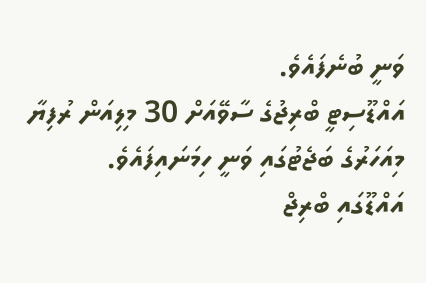ވަނީ ބުނެފައެވެ.
އައްޑޫސިޓީ ބްރިޖުގެ ސާވޭއަށް 30 މިލިއަން ރުފިޔާ މިއަހަރުގެ ބަޖެޓުގައި ވަނީ ހިމަނައިފައެވެ.
އައްޑޫގައި ބްރިޖް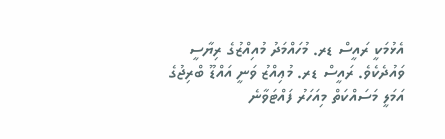އެޅުމަކީ ރައީސް ޑރ. މުހައްމަދު މުއިއްޒުގެ ރިޔާސީ ވައުދެކެވެ. ރައީސް ޑރ. މުޢިއްޒު ވަނީ އައްޑޫ ބްރިޖުގެ އަމަލީ މަސައްކަތް މިއަހަރު ފައްޓަވާނެ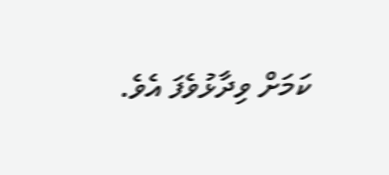ކަމަށް ވިދާޅުވެފަ އެވެ.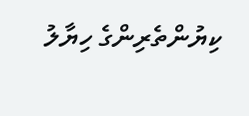ކިޔުންތެރިންގެ ހިޔާލު